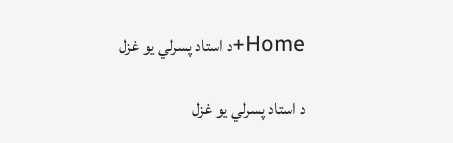Home+د استاد پسرلي یو غزل

د استاد پسرلي یو غزل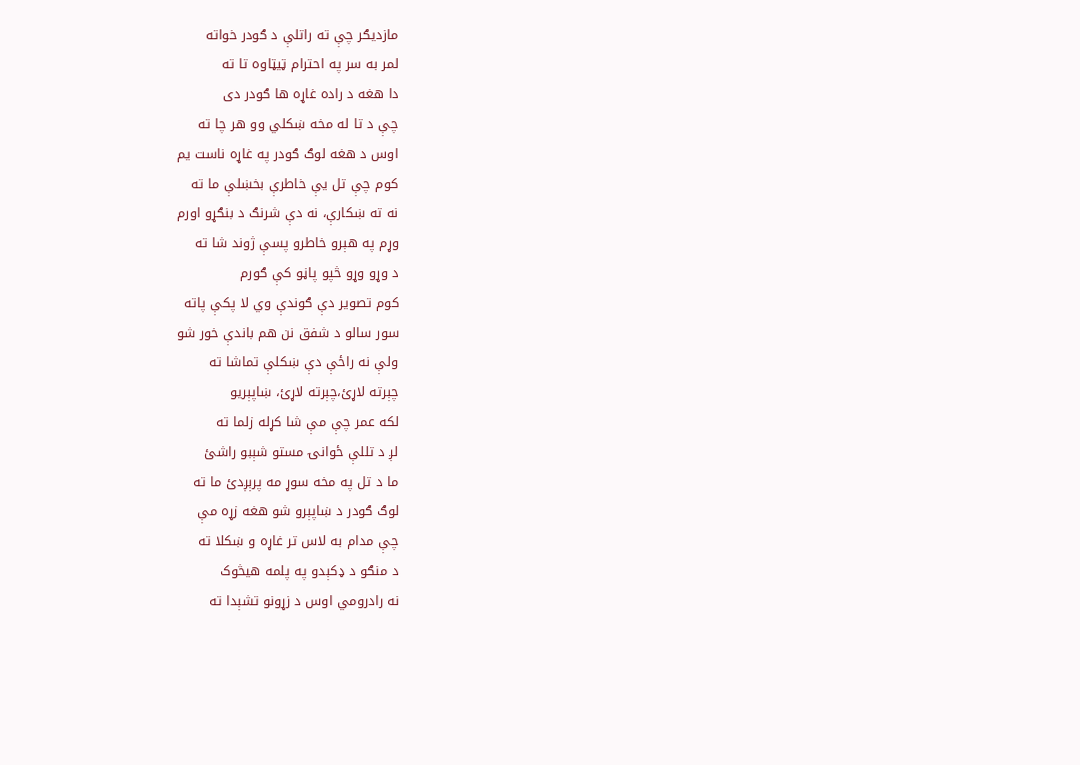مازدیګر چې ته راتلې د ګودر خواته
لمر به سر په احترام ټیټاوه تا ته
دا هغه د راده غاړه ها ګودر دی
چې د تا له مخه ښکلي وو هر چا ته
اوس د هغه لوګ ګودر په غاړه ناست یم
کوم چې تل یې خاطرې بخښلې ما ته
نه ته ښکارې، نه دې شرنګ د بنګړو اورم
وړم په هېرو خاطرو پسې ژوند شا ته
د وړو وړو څپو پاڼو کې ګورم
کوم تصویر دې ګوندې وي لا پکې پاته
سور سالو د شفق نن هم باندې خور شو
ولې نه راځې دې ښکلې تماشا ته
چېرته لاړئ،چېرته لاړئ، ښاپېریو
لکه عمر چې مې شا کړله زلما ته
لږ د تللې ځوانۍ مستو شېبو راشئ
ما د تل په مخه سوړ مه پرېږدئ ما ته
لوګ ګودر د ښاپېرو شو هغه زړه مې
چې مدام به لاس تر غاړه و ښکلا ته
د منګو د ډکېدو په پلمه هیڅوک
نه رادرومي اوس د زړونو تشېدا ته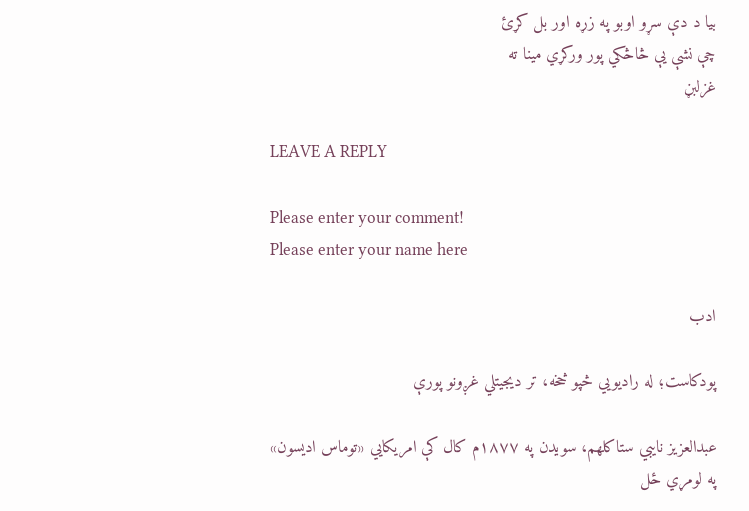بیا د دې سړو اوبو په زړه اور بل کړئ
چې نشې یې څاڅکي پور ورکړي مینا ته
غزلبڼ

LEAVE A REPLY

Please enter your comment!
Please enter your name here

ادب

پودکاست؛ له رادیويي څپو څخه، تر دیجیتلي غږونو پورې

عبدالعزیز نایبي ستاکلهم، سویدن په ۱۸۷۷م کال کې امریکایي «توماس ادیسون» په لومړي ځل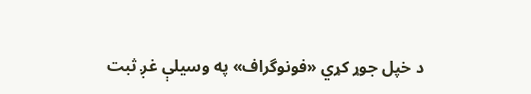د خپل جوړ کړي «فونوگراف» په وسیلې غږ ثبت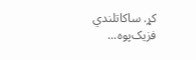کړ. ساکاتلندي فزیک‌پوه...